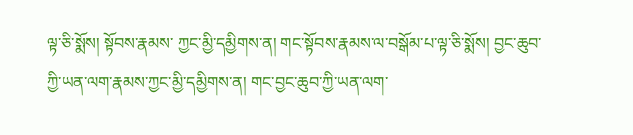ལྟ་ཅི་སྨོས། སྟོབས་རྣམས་ ཀྱང་མྱི་དམྱིགས་ན། གང་སྟོབས་རྣམས་ལ་བསྒོམ་པ་ལྟ་ཅི་སྨོས། བྱང་ཆུབ་ཀྱི་ཡན་ལག་རྣམས་ཀྱང་མྱི་དམྱིགས་ན། གང་བྱང་ཆུབ་ཀྱི་ཡན་ལག་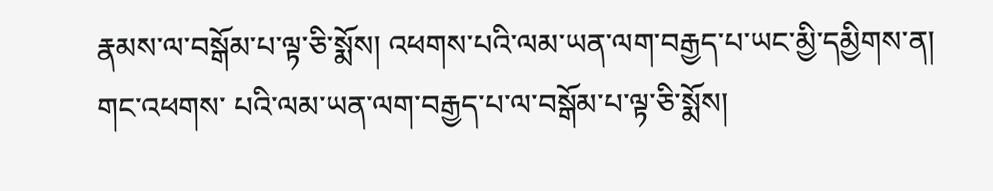རྣམས་ལ་བསྒོམ་པ་ལྟ་ཅི་སྨོས། འཕགས་པའི་ལམ་ཡན་ལག་བརྒྱད་པ་ཡང་མྱི་དམྱིགས་ན། གང་འཕགས་ པའི་ལམ་ཡན་ལག་བརྒྱད་པ་ལ་བསྒོམ་པ་ལྟ་ཅི་སྨོས།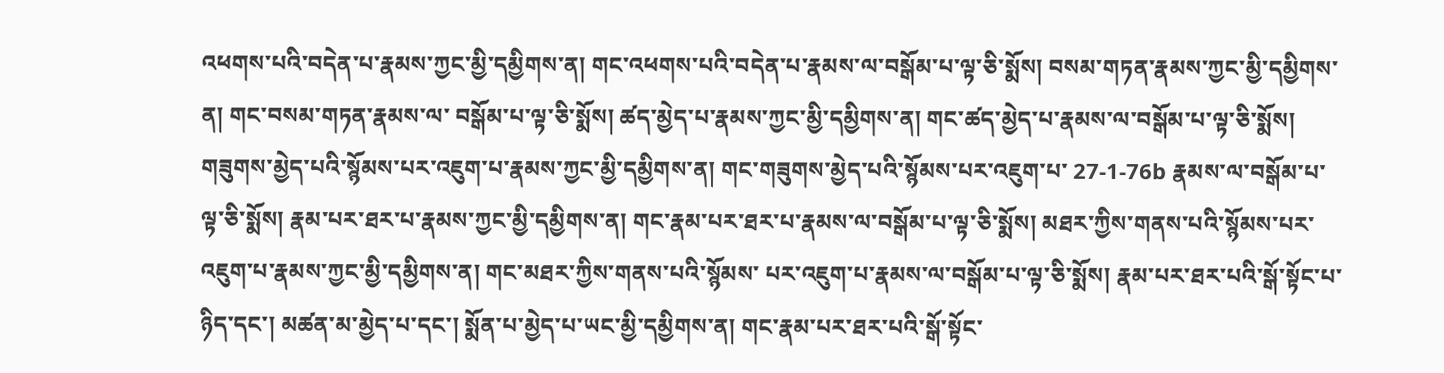འཕགས་པའི་བདེན་པ་རྣམས་ཀྱང་མྱི་དམྱིགས་ན། གང་འཕགས་པའི་བདེན་པ་རྣམས་ལ་བསྒོམ་པ་ལྟ་ཅི་སྨོས། བསམ་གཏན་རྣམས་ཀྱང་མྱི་དམྱིགས་ན། གང་བསམ་གཏན་རྣམས་ལ་ བསྒོམ་པ་ལྟ་ཅི་སྨོས། ཚད་མྱེད་པ་རྣམས་ཀྱང་མྱི་དམྱིགས་ན། གང་ཚད་མྱེད་པ་རྣམས་ལ་བསྒོམ་པ་ལྟ་ཅི་སྨོས། གཟུགས་མྱེད་པའི་སྙོམས་པར་འཇུག་པ་རྣམས་ཀྱང་མྱི་དམྱིགས་ན། གང་གཟུགས་མྱེད་པའི་སྙོམས་པར་འཇུག་པ་ 27-1-76b རྣམས་ལ་བསྒོམ་པ་ལྟ་ཅི་སྨོས། རྣམ་པར་ཐར་པ་རྣམས་ཀྱང་མྱི་དམྱིགས་ན། གང་རྣམ་པར་ཐར་པ་རྣམས་ལ་བསྒོམ་པ་ལྟ་ཅི་སྨོས། མཐར་ཀྱིས་གནས་པའི་སྙོམས་པར་འཇུག་པ་རྣམས་ཀྱང་མྱི་དམྱིགས་ན། གང་མཐར་ཀྱིས་གནས་པའི་སྙོམས་ པར་འཇུག་པ་རྣམས་ལ་བསྒོམ་པ་ལྟ་ཅི་སྨོས། རྣམ་པར་ཐར་པའི་སྒོ་སྟོང་པ་ཉིད་དང་། མཚན་མ་མྱེད་པ་དང་། སྨོན་པ་མྱེད་པ་ཡང་མྱི་དམྱིགས་ན། གང་རྣམ་པར་ཐར་པའི་སྒོ་སྟོང་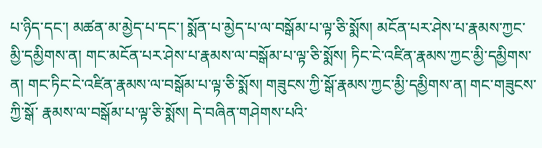པ་ཉིད་དང་། མཚན་མ་མྱེད་པ་དང་། སྨོན་པ་མྱེད་པ་ལ་བསྒོམ་པ་ལྟ་ཅི་སྨོས། མངོན་པར་ཤེས་པ་རྣམས་ཀྱང་མྱི་དམྱིགས་ན། གང་མངོན་པར་ཤེས་པ་རྣམས་ལ་བསྒོམ་པ་ལྟ་ཅི་སྨོས། ཏིང་ངེ་འཛིན་རྣམས་ཀྱང་མྱི་དམྱིགས་ན། གང་ཏིང་ངེ་འཛིན་རྣམས་ལ་བསྒོམ་པ་ལྟ་ཅི་སྨོས། གཟུངས་ཀྱི་སྒོ་རྣམས་ཀྱང་མྱི་དམྱིགས་ན། གང་གཟུངས་ཀྱི་སྒོ་ རྣམས་ལ་བསྒོམ་པ་ལྟ་ཅི་སྨོས། དེ་བཞིན་གཤེགས་པའི་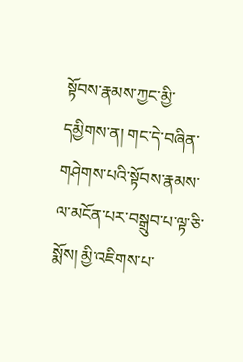སྟོབས་རྣམས་ཀྱང་མྱི་དམྱིགས་ན། གང་དེ་བཞིན་གཤེགས་པའི་སྟོབས་རྣམས་ལ་མངོན་པར་བསྒྲུབ་པ་ལྟ་ཅི་སྨོས། མྱི་འཇིགས་པ་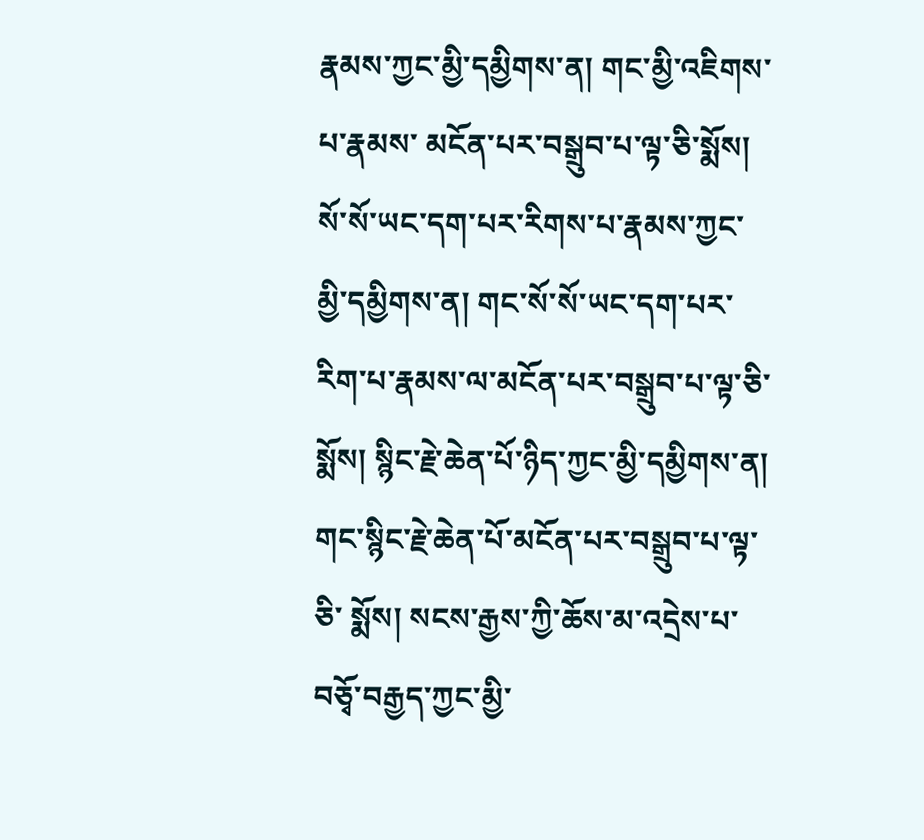རྣམས་ཀྱང་མྱི་དམྱིགས་ན། གང་མྱི་འཇིགས་པ་རྣམས་ མངོན་པར་བསྒྲུབ་པ་ལྟ་ཅི་སྨོས། སོ་སོ་ཡང་དག་པར་རིགས་པ་རྣམས་ཀྱང་མྱི་དམྱིགས་ན། གང་སོ་སོ་ཡང་དག་པར་རིག་པ་རྣམས་ལ་མངོན་པར་བསྒྲུབ་པ་ལྟ་ཅི་སྨོས། སྙིང་རྗེ་ཆེན་པོ་ཉིད་ཀྱང་མྱི་དམྱིགས་ན། གང་སྙིང་རྗེ་ཆེན་པོ་མངོན་པར་བསྒྲུབ་པ་ལྟ་ཅི་ སྨོས། སངས་རྒྱས་ཀྱི་ཆོས་མ་འདྲེས་པ་བཅྭོ་བརྒྱད་ཀྱང་མྱི་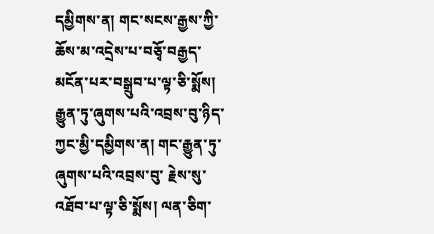དམྱིགས་ན། གང་སངས་རྒྱས་ཀྱི་ཆོས་མ་འདྲེས་པ་བཅྭོ་བརྒྱད་མངོན་པར་བསྒྲུབ་པ་ལྟ་ཅི་སྨོས། རྒྱུན་ཏུ་ཞུགས་པའི་འབྲས་བུ་ཉིད་ཀྱང་མྱི་དམྱིགས་ན། གང་རྒྱུན་ཏུ་ཞུགས་པའི་འབྲས་བུ་ རྗེས་སུ་འཐོབ་པ་ལྟ་ཅི་སྨོས། ལན་ཅིག་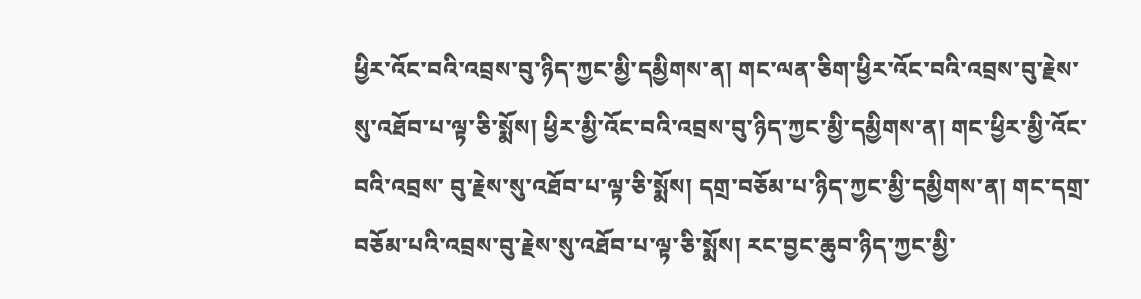ཕྱིར་འོང་བའི་འབྲས་བུ་ཉིད་ཀྱང་མྱི་དམྱིགས་ན། གང་ལན་ཅིག་ཕྱིར་འོང་བའི་འབྲས་བུ་རྗེས་སུ་འཐོབ་པ་ལྟ་ཅི་སྨོས། ཕྱིར་མྱི་འོང་བའི་འབྲས་བུ་ཉིད་ཀྱང་མྱི་དམྱིགས་ན། གང་ཕྱིར་མྱི་འོང་བའི་འབྲས་ བུ་རྗེས་སུ་འཐོབ་པ་ལྟ་ཅི་སྨོས། དགྲ་བཅོམ་པ་ཉིད་ཀྱང་མྱི་དམྱིགས་ན། གང་དགྲ་བཅོམ་པའི་འབྲས་བུ་རྗེས་སུ་འཐོབ་པ་ལྟ་ཅི་སྨོས། རང་བྱང་ཆུབ་ཉིད་ཀྱང་མྱི་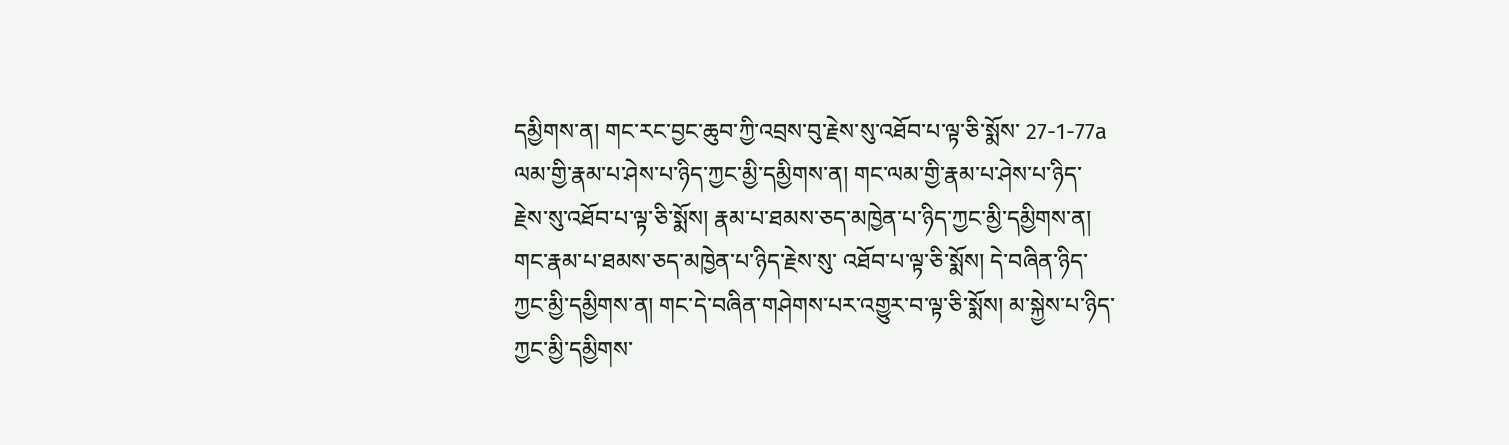དམྱིགས་ན། གང་རང་བྱང་ཆུབ་ཀྱི་འབྲས་བུ་རྗེས་སུ་འཐོབ་པ་ལྟ་ཅི་སྨོས་ 27-1-77a ལམ་གྱི་རྣམ་པ་ཤེས་པ་ཉིད་ཀྱང་མྱི་དམྱིགས་ན། གང་ལམ་གྱི་རྣམ་པ་ཤེས་པ་ཉིད་རྗེས་སུ་འཐོབ་པ་ལྟ་ཅི་སྨོས། རྣམ་པ་ཐམས་ཅད་མཁྱེན་པ་ཉིད་ཀྱང་མྱི་དམྱིགས་ན། གང་རྣམ་པ་ཐམས་ཅད་མཁྱེན་པ་ཉིད་རྗེས་སུ་ འཐོབ་པ་ལྟ་ཅི་སྨོས། དེ་བཞིན་ཉིད་ཀྱང་མྱི་དམྱིགས་ན། གང་དེ་བཞིན་གཤེགས་པར་འགྱུར་བ་ལྟ་ཅི་སྨོས། མ་སྐྱེས་པ་ཉིད་ཀྱང་མྱི་དམྱིགས་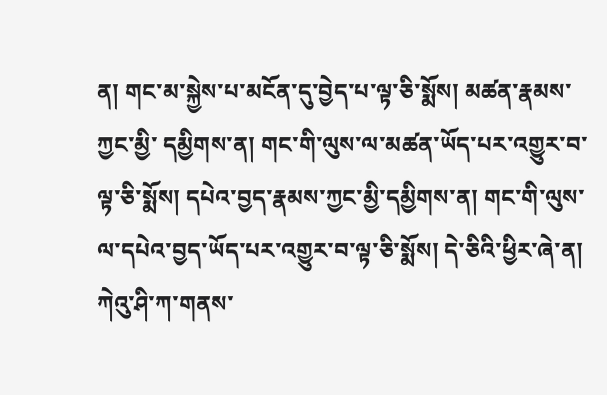ན། གང་མ་སྐྱེས་པ་མངོན་དུ་བྱེད་པ་ལྟ་ཅི་སྨོས། མཚན་རྣམས་ཀྱང་མྱི་ དམྱིགས་ན། གང་གི་ལུས་ལ་མཚན་ཡོད་པར་འགྱུར་བ་ལྟ་ཅི་སྨོས། དཔེའ་བྱད་རྣམས་ཀྱང་མྱི་དམྱིགས་ན། གང་གི་ལུས་ལ་དཔེའ་བྱད་ཡོད་པར་འགྱུར་བ་ལྟ་ཅི་སྨོས། དེ་ཅིའི་ཕྱིར་ཞེ་ན། ཀེའུ་ཤི་ཀ་གནས་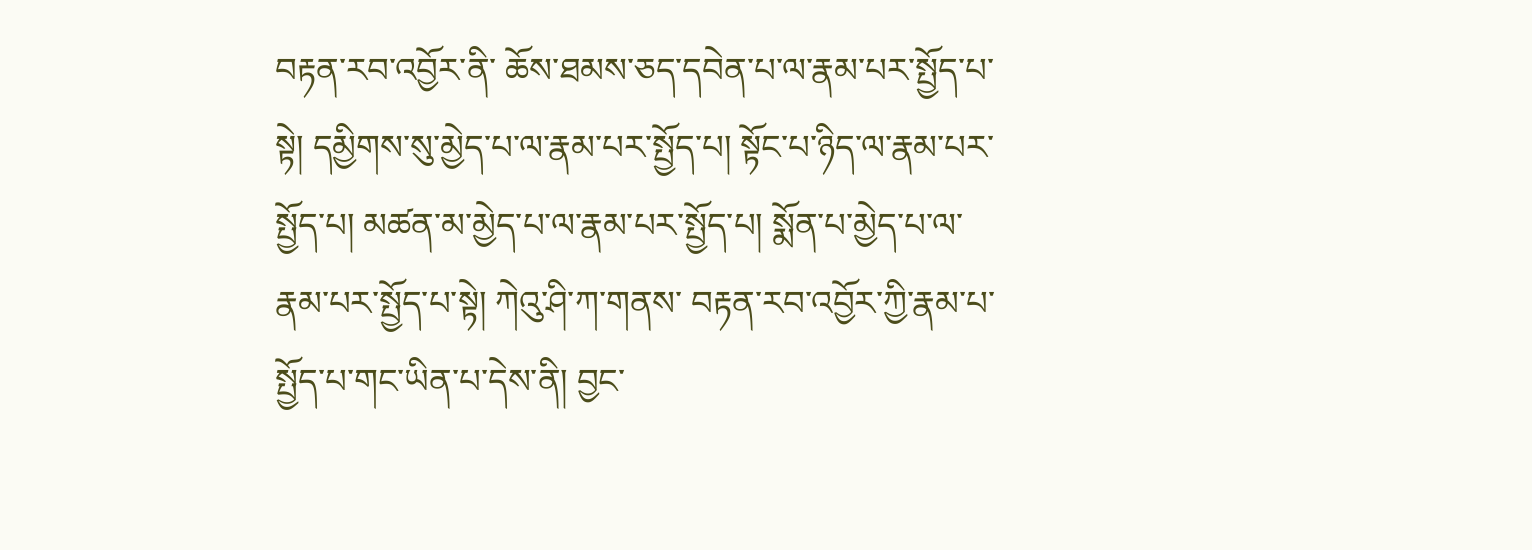བརྟན་རབ་འབྱོར་ནི་ ཆོས་ཐམས་ཅད་དབེན་པ་ལ་རྣམ་པར་སྤྱོད་པ་སྟེ། དམྱིགས་སུ་མྱེད་པ་ལ་རྣམ་པར་སྤྱོད་པ། སྟོང་པ་ཉིད་ལ་རྣམ་པར་སྤྱོད་པ། མཚན་མ་མྱེད་པ་ལ་རྣམ་པར་སྤྱོད་པ། སྨོན་པ་མྱེད་པ་ལ་རྣམ་པར་སྤྱོད་པ་སྟེ། ཀེའུ་ཤི་ཀ་གནས་ བརྟན་རབ་འབྱོར་ཀྱི་རྣམ་པ་སྤྱོད་པ་གང་ཡིན་པ་དེས་ནི། བྱང་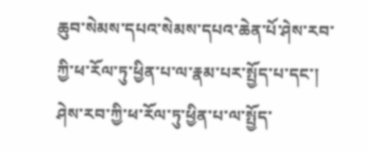ཆུབ་སེམས་དཔའ་སེམས་དཔའ་ཆེན་པོ་ཤེས་རབ་ཀྱི་ཕ་རོལ་ཏུ་ཕྱིན་པ་ལ་རྣམ་པར་སྤྱོད་པ་དང་། ཤེས་རབ་ཀྱི་ཕ་རོལ་ཏུ་ཕྱིན་པ་ལ་སྤྱོད་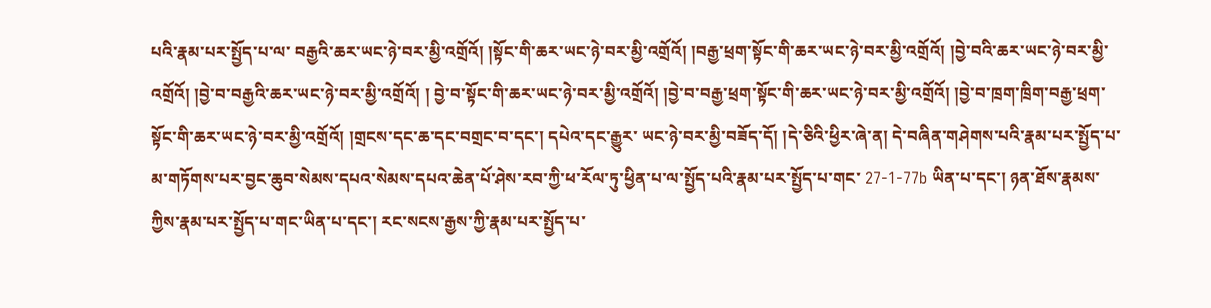པའི་རྣམ་པར་སྤྱོད་པ་ལ་ བརྒྱའི་ཆར་ཡང་ཉེ་བར་མྱི་འགྲོའོ། །སྟོང་གི་ཆར་ཡང་ཉེ་བར་མྱི་འགྲོའོ། །བརྒྱ་ཕྲག་སྟོང་གི་ཆར་ཡང་ཉེ་བར་མྱི་འགྲོའོ། །བྱེ་བའི་ཆར་ཡང་ཉེ་བར་མྱི་འགྲོའོ། །བྱེ་བ་བརྒྱའི་ཆར་ཡང་ཉེ་བར་མྱི་འགྲོའོ། ། བྱེ་བ་སྟོང་གི་ཆར་ཡང་ཉེ་བར་མྱི་འགྲོའོ། །བྱེ་བ་བརྒྱ་ཕྲག་སྟོང་གི་ཆར་ཡང་ཉེ་བར་མྱི་འགྲོའོ། །བྱེ་བ་ཁྲག་ཁྲིག་བརྒྱ་ཕྲག་སྟོང་གི་ཆར་ཡང་ཉེ་བར་མྱི་འགྲོའོ། །གྲངས་དང་ཆ་དང་བགྲང་བ་དང་། དཔེའ་དང་རྒྱུར་ ཡང་ཉེ་བར་མྱི་བཟོད་དོ། །དེ་ཅིའི་ཕྱིར་ཞེ་ན། དེ་བཞིན་གཤེགས་པའི་རྣམ་པར་སྤྱོད་པ་མ་གཏོགས་པར་བྱང་ཆུབ་སེམས་དཔའ་སེམས་དཔའ་ཆེན་པོ་ཤེས་རབ་ཀྱི་ཕ་རོལ་ཏུ་ཕྱིན་པ་ལ་སྤྱོད་པའི་རྣམ་པར་སྤྱོད་པ་གང་ 27-1-77b ཡིན་པ་དང་། ཉན་ཐོས་རྣམས་ཀྱིས་རྣམ་པར་སྤྱོད་པ་གང་ཡིན་པ་དང་། རང་སངས་རྒྱས་ཀྱི་རྣམ་པར་སྤྱོད་པ་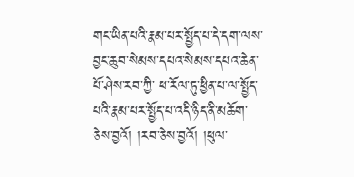གང་ཡིན་པའི་རྣམ་པར་སྤྱོད་པ་དེ་དག་ལས་བྱང་ཆུབ་སེམས་དཔའ་སེམས་དཔའ་ཆེན་པོ་ཤེས་རབ་ཀྱི་ ཕ་རོལ་ཏུ་ཕྱིན་པ་ལ་སྤྱོད་པའི་རྣམ་པར་སྤྱོད་པ་འདི་ཉིད་ནི་མཆོག་ཅེས་བྱའོ། །རབ་ཅེས་བྱའོ། །ཕུལ་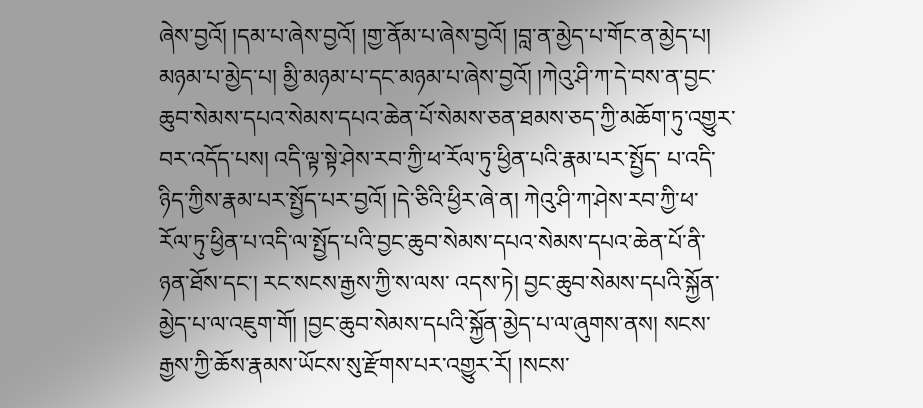ཞེས་བྱའོ། །དམ་པ་ཞེས་བྱའོ། །གྱ་ནོམ་པ་ཞེས་བྱའོ། །བླ་ན་མྱེད་པ་གོང་ན་མྱེད་པ། མཉམ་པ་མྱེད་པ། མྱི་མཉམ་པ་དང་མཉམ་པ་ཞེས་བྱའོ། །ཀེའུ་ཤི་ཀ་དེ་བས་ན་བྱང་ཆུབ་སེམས་དཔའ་སེམས་དཔའ་ཆེན་པོ་སེམས་ཅན་ཐམས་ཅད་ཀྱི་མཆོག་ཏུ་འགྱུར་བར་འདོད་པས། འདི་ལྟ་སྟེ་ཤེས་རབ་ཀྱི་ཕ་རོལ་ཏུ་ཕྱིན་པའི་རྣམ་པར་སྤྱོད་ པ་འདི་ཉིད་ཀྱིས་རྣམ་པར་སྤྱོད་པར་བྱའོ། །དེ་ཅིའི་ཕྱིར་ཞེ་ན། ཀེའུ་ཤི་ཀ་ཤེས་རབ་ཀྱི་ཕ་རོལ་ཏུ་ཕྱིན་པ་འདི་ལ་སྤྱོད་པའི་བྱང་ཆུབ་སེམས་དཔའ་སེམས་དཔའ་ཆེན་པོ་ནི་ཉན་ཐོས་དང་། རང་སངས་རྒྱས་ཀྱི་ས་ལས་ འདས་ཏེ། བྱང་ཆུབ་སེམས་དཔའི་སྐྱོན་མྱེད་པ་ལ་འཇུག་གོ། །བྱང་ཆུབ་སེམས་དཔའི་སྐྱོན་མྱེད་པ་ལ་ཞུགས་ནས། སངས་རྒྱས་ཀྱི་ཆོས་རྣམས་ཡོངས་སུ་རྫོགས་པར་འགྱུར་རོ། །སངས་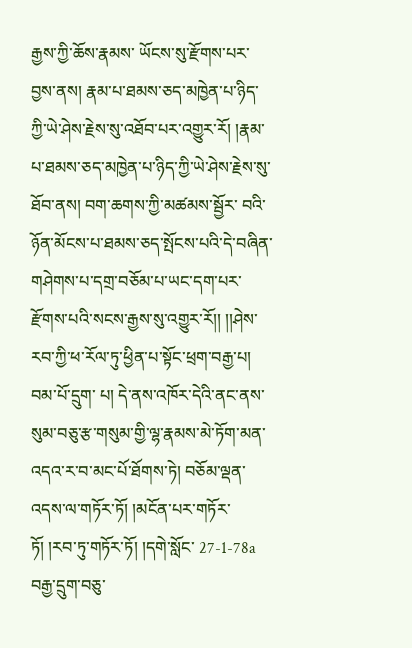རྒྱས་ཀྱི་ཆོས་རྣམས་ ཡོངས་སུ་རྫོགས་པར་བྱས་ནས། རྣམ་པ་ཐམས་ཅད་མཁྱེན་པ་ཉིད་ཀྱི་ཡེ་ཤེས་རྗེས་སུ་འཐོབ་པར་འགྱུར་རོ། །རྣམ་པ་ཐམས་ཅད་མཁྱེན་པ་ཉིད་ཀྱི་ཡེ་ཤེས་རྗེས་སུ་ཐོབ་ནས། བག་ཆགས་ཀྱི་མཚམས་སྦྱོར་ བའི་ཉོན་མོངས་པ་ཐམས་ཅད་སྤོངས་པའི་དེ་བཞིན་གཤེགས་པ་དགྲ་བཅོམ་པ་ཡང་དག་པར་རྫོགས་པའི་སངས་རྒྱས་སུ་འགྱུར་རོ།། །།ཤེས་རབ་ཀྱི་ཕ་རོལ་ཏུ་ཕྱིན་པ་སྟོང་ཕྲག་བརྒྱ་པ། བམ་པོ་དྲུག་ པ། དེ་ནས་འཁོར་དེའི་ནང་ནས་སུམ་བཅུ་རྩ་གསུམ་གྱི་ལྷ་རྣམས་མེ་ཏོག་མན་འདའ་ར་བ་མང་པོ་ཐོགས་ཏེ། བཅོམ་ལྡན་འདས་ལ་གཏོར་ཏོ། །མངོན་པར་གཏོར་ཏོ། །རབ་ཏུ་གཏོར་ཏོ། །དགེ་སློང་ 27-1-78a བརྒྱ་དྲུག་བཅུ་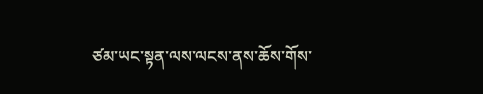ཙམ་ཡང་སྟན་ལས་ལངས་ནས་ཆོས་གོས་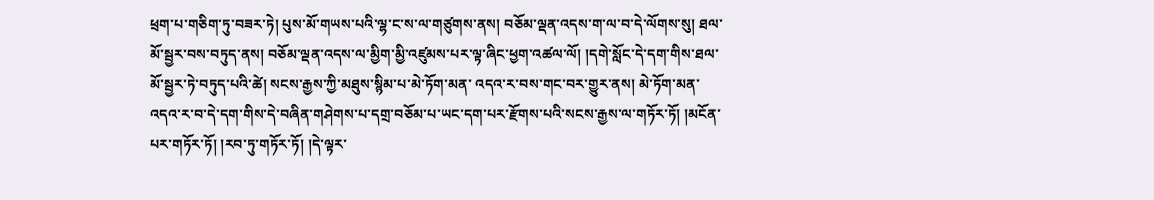ཕྲག་པ་གཅིག་ཏུ་བཟར་ཏེ། པུས་མོ་གཡས་པའི་ལྷ་ང་ས་ལ་གཙུགས་ནས། བཅོམ་ལྡན་འདས་ག་ལ་བ་དེ་ལོགས་སུ། ཐལ་མོ་སྦྱར་བས་བཏུད་ནས། བཅོམ་ལྡན་འདས་ལ་མྱིག་མྱི་འཛུམས་པར་ལྟ་ཞིང་ཕྱག་འཚལ་ལོ། །དགེ་སློང་དེ་དག་གིས་ཐལ་མོ་སྦྱར་ཏེ་བཏུད་པའི་ཚེ། སངས་རྒྱས་ཀྱི་མཐུས་སྙིམ་པ་མེ་ཏོག་མན་ འདའ་ར་བས་གང་བར་གྱུར་ནས། མེ་ཏོག་མན་འདའ་ར་བ་དེ་དག་གིས་དེ་བཞིན་གཤེགས་པ་དགྲ་བཅོམ་པ་ཡང་དག་པར་རྫོགས་པའི་སངས་རྒྱས་ལ་གཏོར་ཏོ། །མངོན་པར་གཏོར་ཏོ། །རབ་ཏུ་གཏོར་ཏོ། །དེ་ལྟར་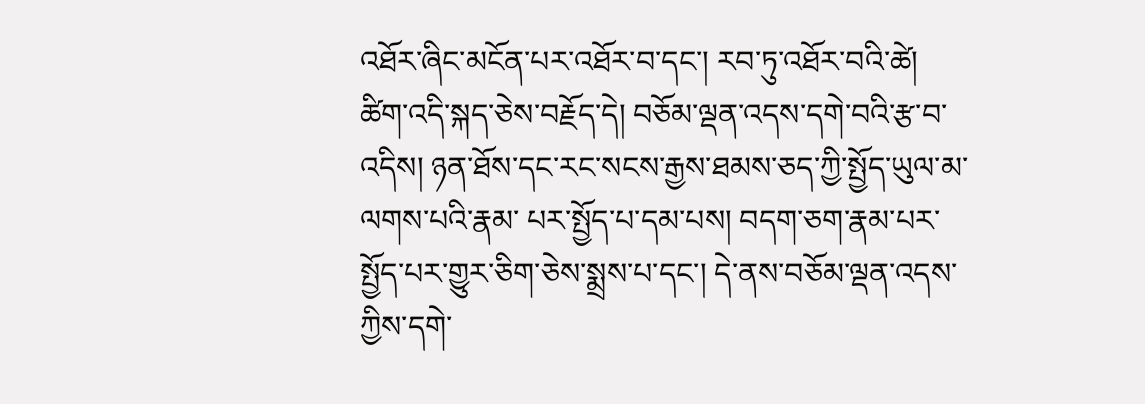འཐོར་ཞིང་མངོན་པར་འཐོར་བ་དང་། རབ་ཏུ་འཐོར་བའི་ཚེ། ཚིག་འདི་སྐད་ཅེས་བརྗོད་དེ། བཅོམ་ལྡན་འདས་དགེ་བའི་རྩ་བ་འདིས། ཉན་ཐོས་དང་རང་སངས་རྒྱས་ཐམས་ཅད་ཀྱི་སྤྱོད་ཡུལ་མ་ལགས་པའི་རྣམ་ པར་སྤྱོད་པ་དམ་པས། བདག་ཅག་རྣམ་པར་སྤྱོད་པར་གྱུར་ཅིག་ཅེས་སྨྲས་པ་དང་། དེ་ནས་བཅོམ་ལྡན་འདས་ཀྱིས་དགེ་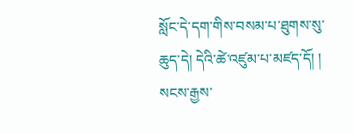སློང་དེ་དག་གིས་བསམ་པ་ཐུགས་སུ་ཆུད་དེ། དེའི་ཚེ་འཛུམ་པ་མཛད་དོ། ། སངས་རྒྱས་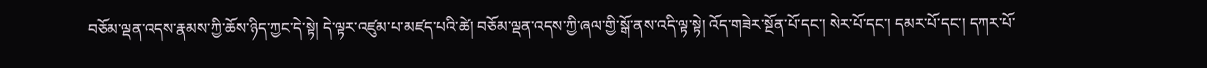བཅོམ་ལྡན་འདས་རྣམས་ཀྱི་ཆོས་ཉིད་ཀྱང་དེ་སྟེ། དེ་ལྟར་འཛུམ་པ་མཛད་པའི་ཚེ། བཅོམ་ལྡན་འདས་ཀྱི་ཞལ་གྱི་སྒོ་ནས་འདི་ལྟ་སྟེ། འོད་གཟེར་སྔོན་པོ་དང་། སེར་པོ་དང་། དམར་པོ་དང་། དཀར་པོ་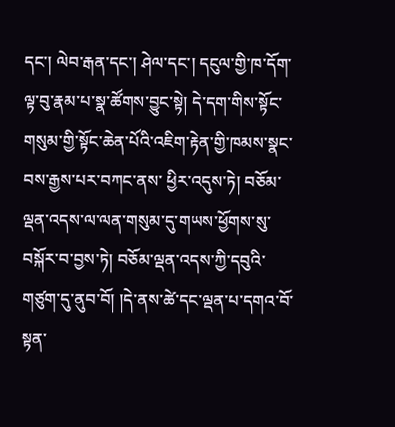དང་། ལེབ་རྒན་དང་། ཤེལ་དང་། དངུལ་གྱི་ཁ་དོག་ལྟ་བུ་རྣམ་པ་སྣ་ཚོགས་བྱུང་སྟེ། དེ་དག་གིས་སྟོང་གསུམ་གྱི་སྟོང་ཆེན་པོའི་འཇིག་རྟེན་གྱི་ཁམས་སྣང་བས་རྒྱས་པར་བཀང་ནས་ ཕྱིར་འདུས་ཏེ། བཅོམ་ལྡན་འདས་ལ་ལན་གསུམ་དུ་གཡས་ཕྱོགས་སུ་བསྐོར་བ་བྱས་ཏེ། བཅོམ་ལྡན་འདས་ཀྱི་དབུའི་གཙུག་དུ་ནུབ་བོ། །དེ་ནས་ཚེ་དང་ལྡན་པ་དགའ་བོ་སྟན་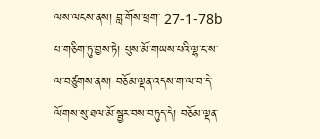ལས་ལངས་ནས། བླ་གོས་ཕྲག་ 27-1-78b པ་གཅིག་ཏུ་བྱས་ཏེ། པུས་མོ་གཡས་པའི་ལྷ་ང་ས་ལ་བཙུགས་ནས། བཅོམ་ལྡན་འདས་ག་ལ་བ་དེ་ལོགས་སུ་ཐལ་མོ་སྦྱར་བས་བཏུད་དེ། བཅོམ་ལྡན་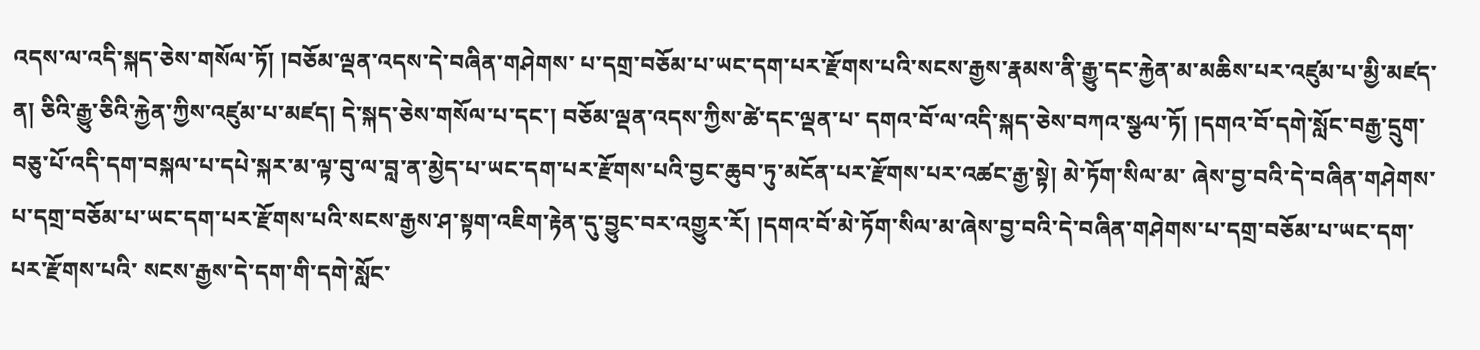འདས་ལ་འདི་སྐད་ཅེས་གསོལ་ཏོ། །བཅོམ་ལྡན་འདས་དེ་བཞིན་གཤེགས་ པ་དགྲ་བཅོམ་པ་ཡང་དག་པར་རྫོགས་པའི་སངས་རྒྱས་རྣམས་ནི་རྒྱུ་དང་རྐྱེན་མ་མཆིས་པར་འཛུམ་པ་མྱི་མཛད་ན། ཅིའི་རྒྱུ་ཅིའི་རྐྱེན་ཀྱིས་འཛུམ་པ་མཛད། དེ་སྐད་ཅེས་གསོལ་པ་དང་། བཅོམ་ལྡན་འདས་ཀྱིས་ཚེ་དང་ལྡན་པ་ དགའ་བོ་ལ་འདི་སྐད་ཅེས་བཀའ་སྩལ་ཏོ། །དགའ་བོ་དགེ་སློང་བརྒྱ་དྲུག་བཅུ་པོ་འདི་དག་བསྐལ་པ་དཔེ་སྐར་མ་ལྟ་བུ་ལ་བླ་ན་མྱེད་པ་ཡང་དག་པར་རྫོགས་པའི་བྱང་ཆུབ་ཏུ་མངོན་པར་རྫོགས་པར་འཚང་རྒྱ་སྟེ། མེ་ཏོག་སིལ་མ་ ཞེས་བྱ་བའི་དེ་བཞིན་གཤེགས་པ་དགྲ་བཅོམ་པ་ཡང་དག་པར་རྫོགས་པའི་སངས་རྒྱས་ཤ་སྟག་འཇིག་རྟེན་དུ་བྱུང་བར་འགྱུར་རོ། །དགའ་བོ་མེ་ཏོག་སིལ་མ་ཞེས་བྱ་བའི་དེ་བཞིན་གཤེགས་པ་དགྲ་བཅོམ་པ་ཡང་དག་པར་རྫོགས་པའི་ སངས་རྒྱས་དེ་དག་གི་དགེ་སློང་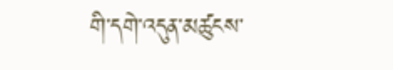གི་དགེ་འདུན་མཚུངས་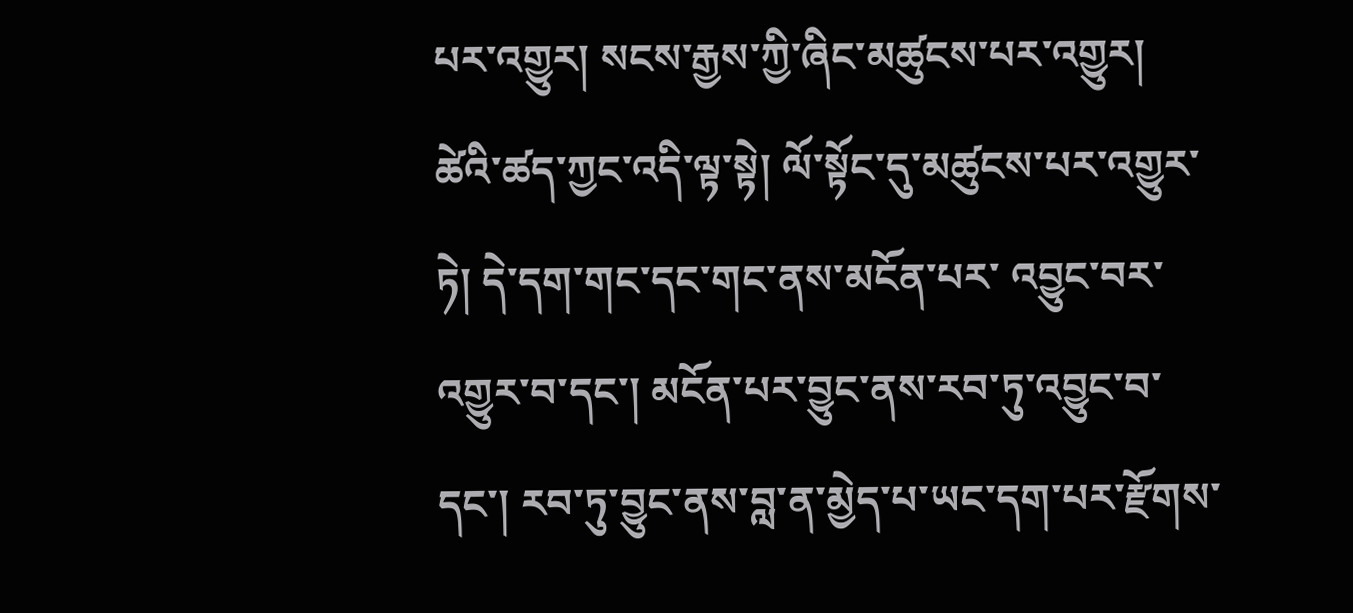པར་འགྱུར། སངས་རྒྱས་ཀྱི་ཞིང་མཚུངས་པར་འགྱུར། ཚེའི་ཚད་ཀྱང་འདི་ལྟ་སྟེ། ལོ་སྟོང་དུ་མཚུངས་པར་འགྱུར་ཏེ། དེ་དག་གང་དང་གང་ནས་མངོན་པར་ འབྱུང་བར་འགྱུར་བ་དང་། མངོན་པར་བྱུང་ནས་རབ་ཏུ་འབྱུང་བ་དང་། རབ་ཏུ་བྱུང་ནས་བླ་ན་མྱེད་པ་ཡང་དག་པར་རྫོགས་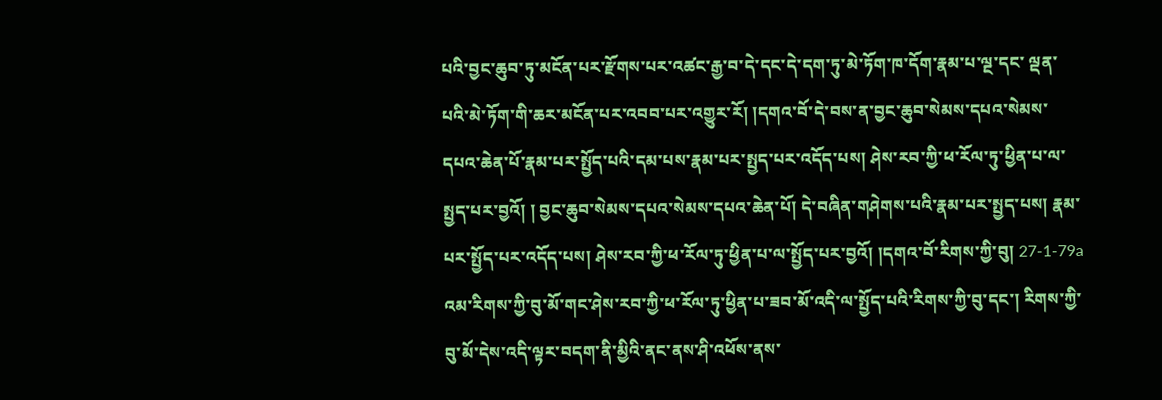པའི་བྱང་ཆུབ་ཏུ་མངོན་པར་རྫོགས་པར་འཚང་རྒྱ་བ་དེ་དང་དེ་དག་ཏུ་མེ་ཏོག་ཁ་དོག་རྣམ་པ་ལྔ་དང་ ལྡན་པའི་མེ་ཏོག་གི་ཆར་མངོན་པར་འབབ་པར་འགྱུར་རོ། །དགའ་བོ་དེ་བས་ན་བྱང་ཆུབ་སེམས་དཔའ་སེམས་དཔའ་ཆེན་པོ་རྣམ་པར་སྤྱོད་པའི་དམ་པས་རྣམ་པར་སྤྱད་པར་འདོད་པས། ཤེས་རབ་ཀྱི་ཕ་རོལ་ཏུ་ཕྱིན་པ་ལ་སྤྱད་པར་བྱའོ། ། བྱང་ཆུབ་སེམས་དཔའ་སེམས་དཔའ་ཆེན་པོ། དེ་བཞིན་གཤེགས་པའི་རྣམ་པར་སྤྱད་པས། རྣམ་པར་སྤྱོད་པར་འདོད་པས། ཤེས་རབ་ཀྱི་ཕ་རོལ་ཏུ་ཕྱིན་པ་ལ་སྤྱོད་པར་བྱའོ། །དགའ་བོ་རིགས་ཀྱི་བུ། 27-1-79a འམ་རིགས་ཀྱི་བུ་མོ་གང་ཤེས་རབ་ཀྱི་ཕ་རོལ་ཏུ་ཕྱིན་པ་ཟབ་མོ་འདི་ལ་སྤྱོད་པའི་རིགས་ཀྱི་བུ་དང་། རིགས་ཀྱི་བུ་མོ་དེས་འདི་ལྟར་བདག་ནི་མྱིའི་ནང་ནས་ཤི་འཕོས་ནས་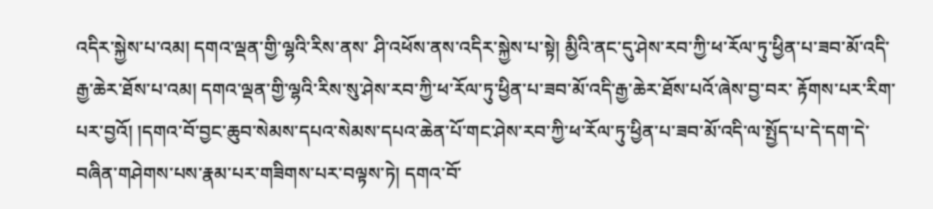འདིར་སྐྱེས་པ་འམ། དགའ་ལྡན་གྱི་ལྷའི་རིས་ནས་ ཤི་འཕོས་ནས་འདིར་སྐྱེས་པ་སྟེ། མྱིའི་ནང་དུ་ཤེས་རབ་ཀྱི་ཕ་རོལ་ཏུ་ཕྱིན་པ་ཟབ་མོ་འདི་རྒྱ་ཆེར་ཐོས་པ་འམ། དགའ་ལྡན་གྱི་ལྷའི་རིས་སུ་ཤེས་རབ་ཀྱི་ཕ་རོལ་ཏུ་ཕྱིན་པ་ཟབ་མོ་འདི་རྒྱ་ཆེར་ཐོས་པའོ་ཞེས་བྱ་བར་ རྟོགས་པར་རིག་པར་བྱའོ། །དགའ་བོ་བྱང་ཆུབ་སེམས་དཔའ་སེམས་དཔའ་ཆེན་པོ་གང་ཤེས་རབ་ཀྱི་ཕ་རོལ་ཏུ་ཕྱིན་པ་ཟབ་མོ་འདི་ལ་སྤྱོད་པ་དེ་དག་དེ་བཞིན་གཤེགས་པས་རྣམ་པར་གཟིགས་པར་བལྟས་ཏེ། དགའ་བོ་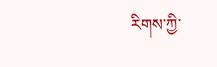རིགས་ཀྱི་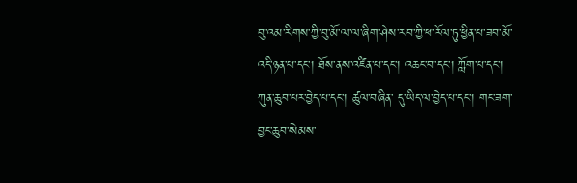བུ་འམ་རིགས་ཀྱི་བུ་མོ་ལ་ལ་ཞིག་ཤེས་རབ་ཀྱི་ཕ་རོལ་ཏུ་ཕྱིན་པ་ཟབ་མོ་འདི་ཉན་པ་དང་། ཐོས་ནས་འཛིན་པ་དང་། འཆང་བ་དང་། ཀློག་པ་དང་། ཀུན་ཆུབ་པར་བྱེད་པ་དང་། ཚུལ་བཞིན་ དུ་ཡིད་ལ་བྱེད་པ་དང་། གང་ཟག་བྱང་ཆུབ་སེམས་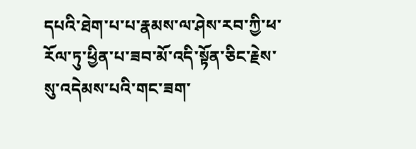དཔའི་ཐེག་པ་པ་རྣམས་ལ་ཤེས་རབ་ཀྱི་ཕ་རོལ་ཏུ་ཕྱིན་པ་ཟབ་མོ་འདི་སྟོན་ཅིང་རྗེས་སུ་འདེམས་པའི་གང་ཟག་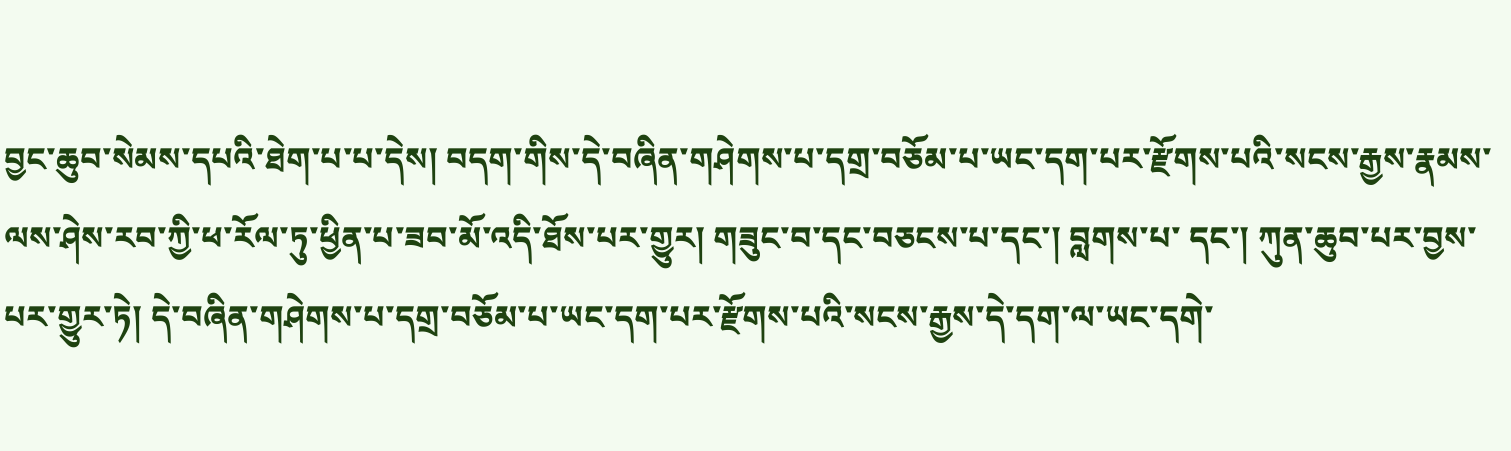བྱང་ཆུབ་སེམས་དཔའི་ཐེག་པ་པ་དེས། བདག་གིས་དེ་བཞིན་གཤེགས་པ་དགྲ་བཅོམ་པ་ཡང་དག་པར་རྫོགས་པའི་སངས་རྒྱས་རྣམས་ལས་ཤེས་རབ་ཀྱི་ཕ་རོལ་ཏུ་ཕྱིན་པ་ཟབ་མོ་འདི་ཐོས་པར་གྱུར། གཟུང་བ་དང་བཅངས་པ་དང་། བླགས་པ་ དང་། ཀུན་ཆུབ་པར་བྱས་པར་གྱུར་ཏེ། དེ་བཞིན་གཤེགས་པ་དགྲ་བཅོམ་པ་ཡང་དག་པར་རྫོགས་པའི་སངས་རྒྱས་དེ་དག་ལ་ཡང་དགེ་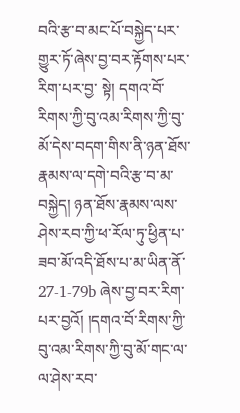བའི་རྩ་བ་མང་པོ་བསྐྱེད་པར་གྱུར་ཏོ་ཞེས་བྱ་བར་རྟོགས་པར་རིག་པར་བྱ་ སྟེ། དགའ་བོ་རིགས་ཀྱི་བུ་འམ་རིགས་ཀྱི་བུ་མོ་དེས་བདག་གིས་ནི་ཉན་ཐོས་རྣམས་ལ་དགེ་བའི་རྩ་བ་མ་བསྐྱེད། ཉན་ཐོས་རྣམས་ལས་ཤེས་རབ་ཀྱི་ཕ་རོལ་ཏུ་ཕྱིན་པ་ཟབ་མོ་འདི་ཐོས་པ་མ་ཡིན་ནོ་ 27-1-79b ཞེས་བྱ་བར་རིག་པར་བྱའོ། །དགའ་བོ་རིགས་ཀྱི་བུ་འམ་རིགས་ཀྱི་བུ་མོ་གང་ལ་ལ་ཤེས་རབ་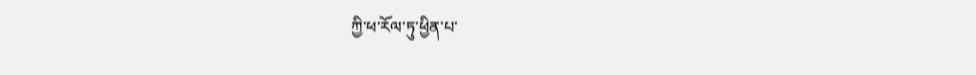ཀྱི་ཕ་རོལ་ཏུ་ཕྱིན་པ་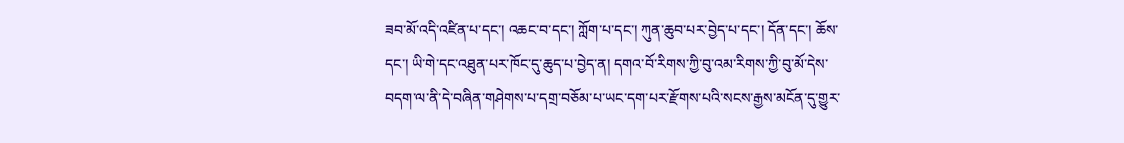ཟབ་མོ་འདི་འཛིན་པ་དང་། འཆང་བ་དང་། ཀློག་པ་དང་། ཀུན་ཆུབ་པར་བྱེད་པ་དང་། དོན་དང་། ཆོས་དང་། ཡི་གེ་དང་འཐུན་པར་ཁོང་དུ་ཆུད་པ་བྱེད་ན། དགའ་བོ་རིགས་ཀྱི་བུ་འམ་རིགས་ཀྱི་བུ་མོ་དེས་བདག་ལ་ནི་དེ་བཞིན་གཤེགས་པ་དགྲ་བཅོམ་པ་ཡང་དག་པར་རྫོགས་པའི་སངས་རྒྱས་མངོན་དུ་གྱུར་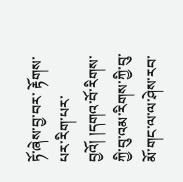ཏོ་ཞེས་བྱ་བར་ རྟོགས་པར་རིག་པར་བྱའོ། །དགའ་བོ་རིགས་ཀྱི་བུ་འམ་རིགས་ཀྱི་བུ་མོ་གང་ལ་ལ་ཤེས་རབ་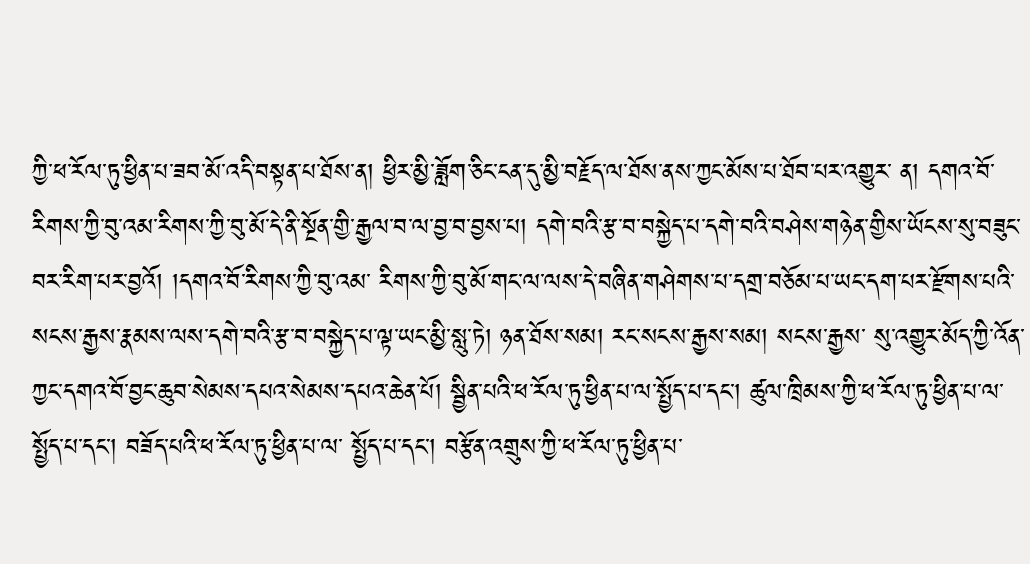ཀྱི་ཕ་རོལ་ཏུ་ཕྱིན་པ་ཟབ་མོ་འདི་བསྟན་པ་ཐོས་ན། ཕྱིར་མྱི་ཟློག་ཅིང་ངན་དུ་མྱི་བརྗོད་ལ་ཐོས་ནས་ཀྱང་མོས་པ་ཐོབ་པར་འགྱུར་ ན། དགའ་བོ་རིགས་ཀྱི་བུ་འམ་རིགས་ཀྱི་བུ་མོ་དེ་ནི་སྔོན་གྱི་རྒྱལ་བ་ལ་བྱ་བ་བྱས་པ། དགེ་བའི་རྩ་བ་བསྐྱེད་པ་དགེ་བའི་བཤེས་གཉེན་གྱིས་ཡོངས་སུ་བཟུང་བར་རིག་པར་བྱའོ། །དགའ་བོ་རིགས་ཀྱི་བུ་འམ་ རིགས་ཀྱི་བུ་མོ་གང་ལ་ལས་དེ་བཞིན་གཤེགས་པ་དགྲ་བཅོམ་པ་ཡང་དག་པར་རྫོགས་པའི་སངས་རྒྱས་རྣམས་ལས་དགེ་བའི་རྩ་བ་བསྐྱེད་པ་ལྟ་ཡང་མྱི་སླུ་ཏེ། ཉན་ཐོས་སམ། རང་སངས་རྒྱས་སམ། སངས་རྒྱས་ སུ་འགྱུར་མོད་ཀྱི་འོན་ཀྱང་དགའ་བོ་བྱང་ཆུབ་སེམས་དཔའ་སེམས་དཔའ་ཆེན་པོ། སྦྱིན་པའི་ཕ་རོལ་ཏུ་ཕྱིན་པ་ལ་སྤྱོད་པ་དང་། ཚུལ་ཁྲིམས་ཀྱི་ཕ་རོལ་ཏུ་ཕྱིན་པ་ལ་སྤྱོད་པ་དང་། བཟོད་པའི་ཕ་རོལ་ཏུ་ཕྱིན་པ་ལ་ སྤྱོད་པ་དང་། བརྩོན་འགྲུས་ཀྱི་ཕ་རོལ་ཏུ་ཕྱིན་པ་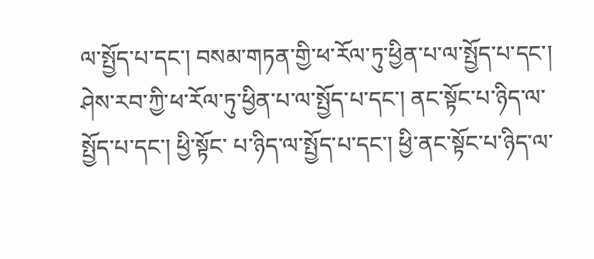ལ་སྤྱོད་པ་དང་། བསམ་གཏན་གྱི་ཕ་རོལ་ཏུ་ཕྱིན་པ་ལ་སྤྱོད་པ་དང་། ཤེས་རབ་ཀྱི་ཕ་རོལ་ཏུ་ཕྱིན་པ་ལ་སྤྱོད་པ་དང་། ནང་སྟོང་པ་ཉིད་ལ་སྤྱོད་པ་དང་། ཕྱི་སྟོང་ པ་ཉིད་ལ་སྤྱོད་པ་དང་། ཕྱི་ནང་སྟོང་པ་ཉིད་ལ་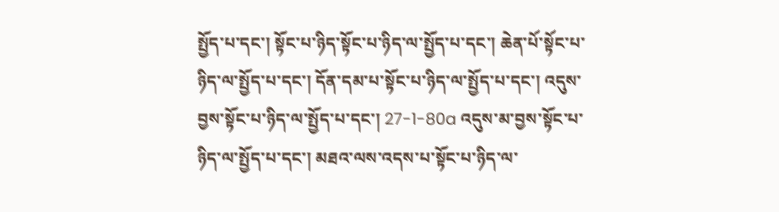སྤྱོད་པ་དང་། སྟོང་པ་ཉིད་སྟོང་པ་ཉིད་ལ་སྤྱོད་པ་དང་། ཆེན་པོ་སྟོང་པ་ཉིད་ལ་སྤྱོད་པ་དང་། དོན་དམ་པ་སྟོང་པ་ཉིད་ལ་སྤྱོད་པ་དང་། འདུས་བྱས་སྟོང་པ་ཉིད་ལ་སྤྱོད་པ་དང་། 27-1-80a འདུས་མ་བྱས་སྟོང་པ་ཉིད་ལ་སྤྱོད་པ་དང་། མཐའ་ལས་འདས་པ་སྟོང་པ་ཉིད་ལ་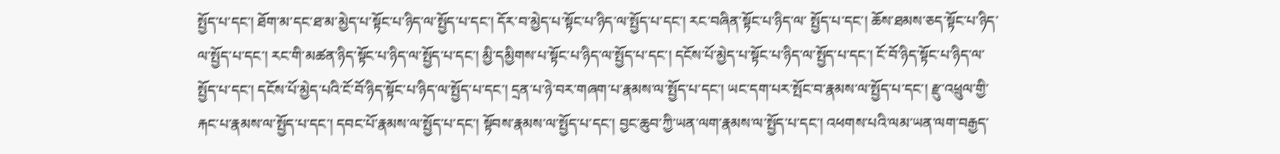སྤྱོད་པ་དང་། ཐོག་མ་དང་ཐ་མ་མྱེད་པ་སྟོང་པ་ཉིད་ལ་སྤྱོད་པ་དང་། དོར་བ་མྱེད་པ་སྟོང་པ་ཉིད་ལ་སྤྱོད་པ་དང་། རང་བཞིན་སྟོང་པ་ཉིད་ལ་ སྤྱོད་པ་དང་། ཆོས་ཐམས་ཅད་སྟོང་པ་ཉིད་ལ་སྤྱོད་པ་དང་། རང་གི་མཚན་ཉིད་སྟོང་པ་ཉིད་ལ་སྤྱོད་པ་དང་། མྱི་དམྱིགས་པ་སྟོང་པ་ཉིད་ལ་སྤྱོད་པ་དང་། དངོས་པོ་མྱེད་པ་སྟོང་པ་ཉིད་ལ་སྤྱོད་པ་དང་། ངོ་བོ་ཉིད་སྟོང་པ་ཉིད་ལ་སྤྱོད་པ་དང་། དངོས་པོ་མྱེད་པའི་ངོ་བོ་ཉིད་སྟོང་པ་ཉིད་ལ་སྤྱོད་པ་དང་། དྲན་པ་ཉེ་བར་གཞག་པ་རྣམས་ལ་སྤྱོད་པ་དང་། ཡང་དག་པར་སྤོང་བ་རྣམས་ལ་སྤྱོད་པ་དང་། རྫུ་འཕྲུལ་གྱི་རྐང་པ་རྣམས་ལ་སྤྱོད་པ་དང་། དབང་པོ་རྣམས་ལ་སྤྱོད་པ་དང་། སྟོབས་རྣམས་ལ་སྤྱོད་པ་དང་། བྱང་ཆུབ་ཀྱི་ཡན་ལག་རྣམས་ལ་སྤྱོད་པ་དང་། འཕགས་པའི་ལམ་ཡན་ལག་བརྒྱད་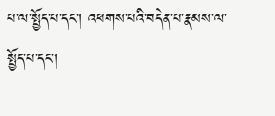པ་ལ་སྤྱོད་པ་དང་། འཕགས་པའི་བདེན་པ་རྣམས་ལ་སྤྱོད་པ་དང་།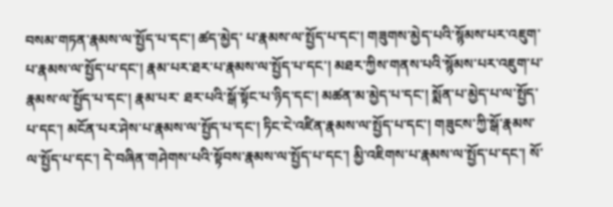བསམ་གཏན་རྣམས་ལ་སྤྱོད་པ་དང་། ཚད་མྱེད་ པ་རྣམས་ལ་སྤྱོད་པ་དང་། གཟུགས་མྱེད་པའི་སྙོམས་པར་འཇུག་པ་རྣམས་ལ་སྤྱོད་པ་དང་། རྣམ་པར་ཐར་པ་རྣམས་ལ་སྤྱོད་པ་དང་། མཐར་ཀྱིས་གནས་པའི་སྙོམས་པར་འཇུག་པ་རྣམས་ལ་སྤྱོད་པ་དང་། རྣམ་པར་ ཐར་པའི་སྒོ་སྟོང་པ་ཉིད་དང་། མཚན་མ་མྱེད་པ་དང་། སྨོན་པ་མྱེད་པ་ལ་སྤྱོད་པ་དང་། མངོན་པར་ཤེས་པ་རྣམས་ལ་སྤྱོད་པ་དང་། ཏིང་ངེ་འཛིན་རྣམས་ལ་སྤྱོད་པ་དང་། གཟུངས་ཀྱི་སྒོ་རྣམས་ལ་སྤྱོད་པ་དང་། དེ་བཞིན་གཤེགས་པའི་སྟོབས་རྣམས་ལ་སྤྱོད་པ་དང་། མྱི་འཇིགས་པ་རྣམས་ལ་སྤྱོད་པ་དང་། སོ་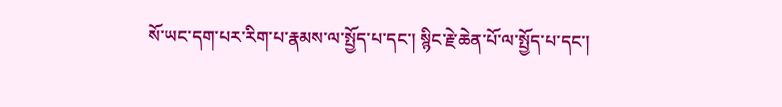སོ་ཡང་དག་པར་རིག་པ་རྣམས་ལ་སྤྱོད་པ་དང་། སྙིང་རྗེ་ཆེན་པོ་ལ་སྤྱོད་པ་དང་།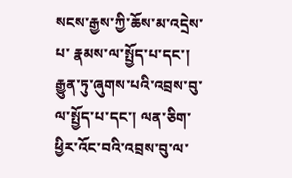སངས་རྒྱས་ཀྱི་ཆོས་མ་འདྲེས་པ་ རྣམས་ལ་སྤྱོད་པ་དང་། རྒྱུན་ཏུ་ཞུགས་པའི་འབྲས་བུ་ལ་སྤྱོད་པ་དང་། ལན་ཅིག་ཕྱིར་འོང་བའི་འབྲས་བུ་ལ་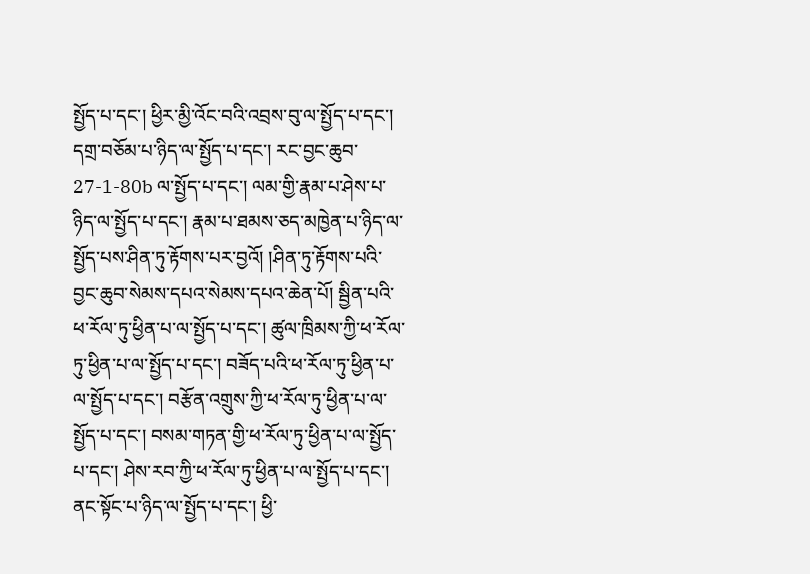སྤྱོད་པ་དང་། ཕྱིར་མྱི་འོང་བའི་འབྲས་བུ་ལ་སྤྱོད་པ་དང་། དགྲ་བཅོམ་པ་ཉིད་ལ་སྤྱོད་པ་དང་། རང་བྱང་ཆུབ་ 27-1-80b ལ་སྤྱོད་པ་དང་། ལམ་གྱི་རྣམ་པ་ཤེས་པ་ཉིད་ལ་སྤྱོད་པ་དང་། རྣམ་པ་ཐམས་ཅད་མཁྱེན་པ་ཉིད་ལ་སྤྱོད་པས་ཤིན་ཏུ་རྟོགས་པར་བྱའོ། །ཤིན་ཏུ་རྟོགས་པའི་བྱང་ཆུབ་སེམས་དཔའ་སེམས་དཔའ་ཆེན་པོ། སྦྱིན་པའི་ ཕ་རོལ་ཏུ་ཕྱིན་པ་ལ་སྤྱོད་པ་དང་། ཚུལ་ཁྲིམས་ཀྱི་ཕ་རོལ་ཏུ་ཕྱིན་པ་ལ་སྤྱོད་པ་དང་། བཟོད་པའི་ཕ་རོལ་ཏུ་ཕྱིན་པ་ལ་སྤྱོད་པ་དང་། བརྩོན་འགྲུས་ཀྱི་ཕ་རོལ་ཏུ་ཕྱིན་པ་ལ་སྤྱོད་པ་དང་། བསམ་གཏན་གྱི་ཕ་རོལ་ཏུ་ཕྱིན་པ་ལ་སྤྱོད་པ་དང་། ཤེས་རབ་ཀྱི་ཕ་རོལ་ཏུ་ཕྱིན་པ་ལ་སྤྱོད་པ་དང་། ནང་སྟོང་པ་ཉིད་ལ་སྤྱོད་པ་དང་། ཕྱི་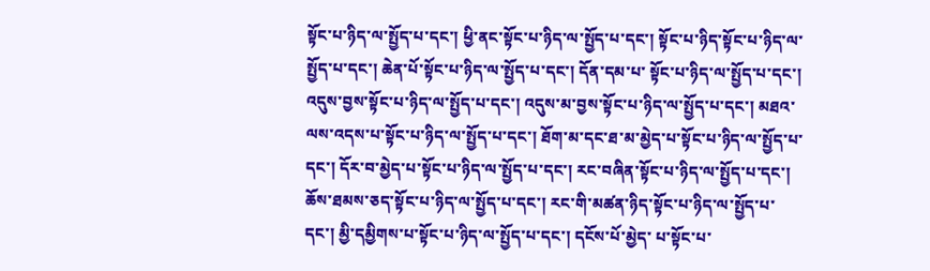སྟོང་པ་ཉིད་ལ་སྤྱོད་པ་དང་། ཕྱི་ནང་སྟོང་པ་ཉིད་ལ་སྤྱོད་པ་དང་། སྟོང་པ་ཉིད་སྟོང་པ་ཉིད་ལ་སྤྱོད་པ་དང་། ཆེན་པོ་སྟོང་པ་ཉིད་ལ་སྤྱོད་པ་དང་། དོན་དམ་པ་ སྟོང་པ་ཉིད་ལ་སྤྱོད་པ་དང་། འདུས་བྱས་སྟོང་པ་ཉིད་ལ་སྤྱོད་པ་དང་། འདུས་མ་བྱས་སྟོང་པ་ཉིད་ལ་སྤྱོད་པ་དང་། མཐའ་ལས་འདས་པ་སྟོང་པ་ཉིད་ལ་སྤྱོད་པ་དང་། ཐོག་མ་དང་ཐ་མ་མྱེད་པ་སྟོང་པ་ཉིད་ལ་སྤྱོད་པ་དང་། དོར་བ་མྱེད་པ་སྟོང་པ་ཉིད་ལ་སྤྱོད་པ་དང་། རང་བཞིན་སྟོང་པ་ཉིད་ལ་སྤྱོད་པ་དང་། ཆོས་ཐམས་ཅད་སྟོང་པ་ཉིད་ལ་སྤྱོད་པ་དང་། རང་གི་མཚན་ཉིད་སྟོང་པ་ཉིད་ལ་སྤྱོད་པ་དང་། མྱི་དམྱིགས་པ་སྟོང་པ་ཉིད་ལ་སྤྱོད་པ་དང་། དངོས་པོ་མྱེད་ པ་སྟོང་པ་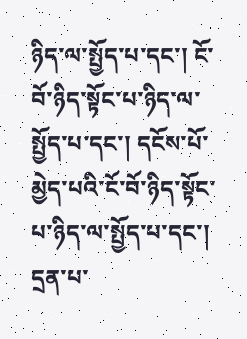ཉིད་ལ་སྤྱོད་པ་དང་། ངོ་བོ་ཉིད་སྟོང་པ་ཉིད་ལ་སྤྱོད་པ་དང་། དངོས་པོ་མྱེད་པའི་ངོ་བོ་ཉིད་སྟོང་པ་ཉིད་ལ་སྤྱོད་པ་དང་། དྲན་པ་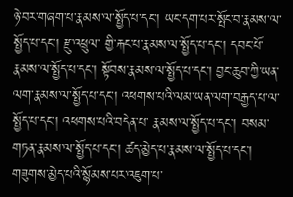ཉེ་བར་གཞག་པ་རྣམས་ལ་སྤྱོད་པ་དང་། ཡང་དག་པར་སྤོང་བ་རྣམས་ལ་སྤྱོད་པ་དང་། རྫུ་འཕྲུལ་ གྱི་རྐང་པ་རྣམས་ལ་སྤྱོད་པ་དང་། དབང་པོ་རྣམས་ལ་སྤྱོད་པ་དང་། སྟོབས་རྣམས་ལ་སྤྱོད་པ་དང་། བྱང་ཆུབ་ཀྱི་ཡན་ལག་རྣམས་ལ་སྤྱོད་པ་དང་། འཕགས་པའི་ལམ་ཡན་ལག་བརྒྱད་པ་ལ་སྤྱོད་པ་དང་། འཕགས་པའི་བདེན་པ་ རྣམས་ལ་སྤྱོད་པ་དང་། བསམ་གཏན་རྣམས་ལ་སྤྱོད་པ་དང་། ཚད་མྱེད་པ་རྣམས་ལ་སྤྱོད་པ་དང་། གཟུགས་མྱེད་པའི་སྙོམས་པར་འཇུག་པ་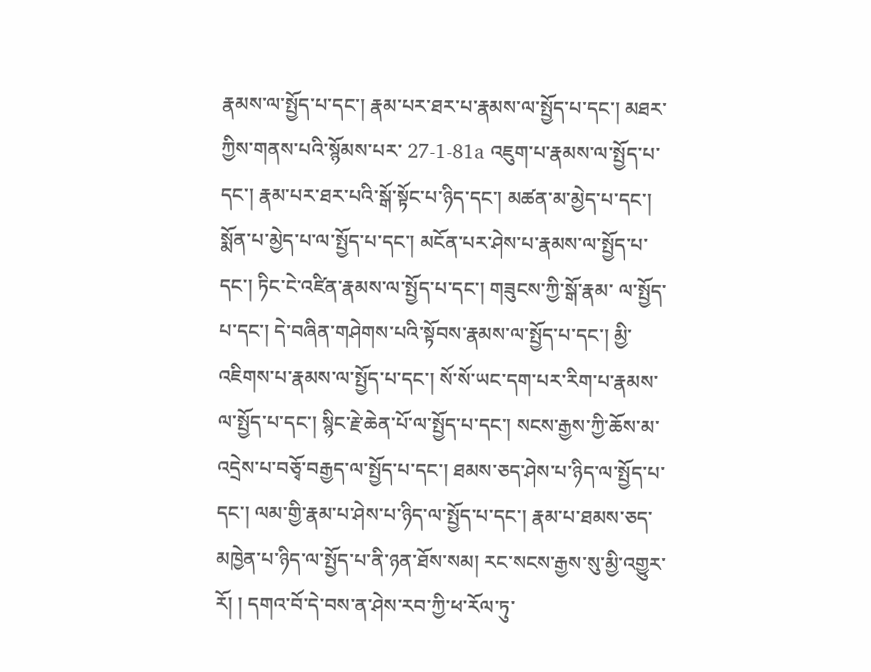རྣམས་ལ་སྤྱོད་པ་དང་། རྣམ་པར་ཐར་པ་རྣམས་ལ་སྤྱོད་པ་དང་། མཐར་ཀྱིས་གནས་པའི་སྙོམས་པར་ 27-1-81a འཇུག་པ་རྣམས་ལ་སྤྱོད་པ་དང་། རྣམ་པར་ཐར་པའི་སྒོ་སྟོང་པ་ཉིད་དང་། མཚན་མ་མྱེད་པ་དང་། སྨོན་པ་མྱེད་པ་ལ་སྤྱོད་པ་དང་། མངོན་པར་ཤེས་པ་རྣམས་ལ་སྤྱོད་པ་དང་། ཏིང་ངེ་འཛིན་རྣམས་ལ་སྤྱོད་པ་དང་། གཟུངས་ཀྱི་སྒོ་རྣམ་ ལ་སྤྱོད་པ་དང་། དེ་བཞིན་གཤེགས་པའི་སྟོབས་རྣམས་ལ་སྤྱོད་པ་དང་། མྱི་འཇིགས་པ་རྣམས་ལ་སྤྱོད་པ་དང་། སོ་སོ་ཡང་དག་པར་རིག་པ་རྣམས་ལ་སྤྱོད་པ་དང་། སྙིང་རྗེ་ཆེན་པོ་ལ་སྤྱོད་པ་དང་། སངས་རྒྱས་ཀྱི་ཆོས་མ་ འདྲེས་པ་བཅྭོ་བརྒྱད་ལ་སྤྱོད་པ་དང་། ཐམས་ཅད་ཤེས་པ་ཉིད་ལ་སྤྱོད་པ་དང་། ལམ་གྱི་རྣམ་པ་ཤེས་པ་ཉིད་ལ་སྤྱོད་པ་དང་། རྣམ་པ་ཐམས་ཅད་མཁྱེན་པ་ཉིད་ལ་སྤྱོད་པ་ནི་ཉན་ཐོས་སམ། རང་སངས་རྒྱས་སུ་མྱི་འགྱུར་རོ། ། དགའ་བོ་དེ་བས་ན་ཤེས་རབ་ཀྱི་ཕ་རོལ་ཏུ་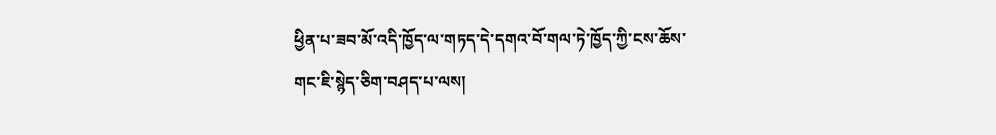ཕྱིན་པ་ཟབ་མོ་འདི་ཁྱོད་ལ་གཏད་དེ་དགའ་བོ་གལ་ཏེ་ཁྱོད་ཀྱི་ངས་ཆོས་གང་ཇི་སྙེད་ཅིག་བཤད་པ་ལས།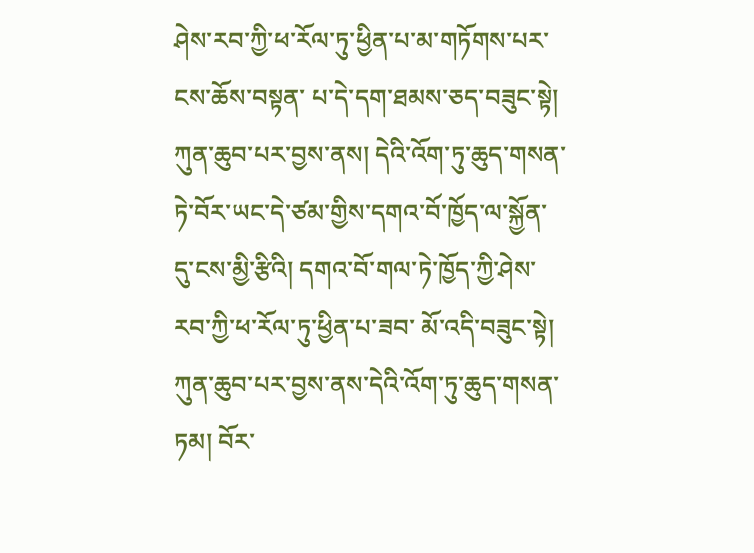ཤེས་རབ་ཀྱི་ཕ་རོལ་ཏུ་ཕྱིན་པ་མ་གཏོགས་པར་ངས་ཆོས་བསྟན་ པ་དེ་དག་ཐམས་ཅད་བཟུང་སྟེ། ཀུན་ཆུབ་པར་བྱས་ནས། དེའི་འོག་ཏུ་ཆུད་གསན་ཏེ་བོར་ཡང་དེ་ཙམ་གྱིས་དགའ་བོ་ཁྱོད་ལ་སྐྱོན་དུ་ངས་མྱི་རྩིའི། དགའ་བོ་གལ་ཏེ་ཁྱོད་ཀྱི་ཤེས་རབ་ཀྱི་ཕ་རོལ་ཏུ་ཕྱིན་པ་ཟབ་ མོ་འདི་བཟུང་སྟེ། ཀུན་ཆུབ་པར་བྱས་ནས་དེའི་འོག་ཏུ་ཆུད་གསན་ཏམ། བོར་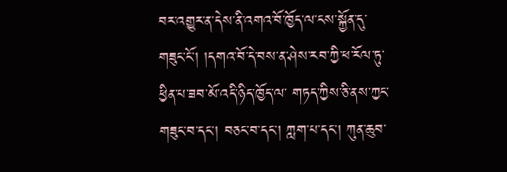བར་འགྱུར་ན་དེས་ནི་འགའ་བོ་ཁྱོད་ལ་ངས་སྐྱོན་དུ་གཟུང་ངོ་། །དགའ་བོ་དེ་བས་ན་ཤེས་རབ་ཀྱི་ཕ་རོལ་ཏུ་ཕྱིན་པ་ཟབ་མོ་འདི་ཉིད་ཁྱོད་ལ་ གཏད་ཀྱིས་ཅི་ནས་ཀྱང་གཟུང་བ་དང་། བཅང་བ་དང་། ཀླག་པ་དང་། ཀུན་ཆུབ་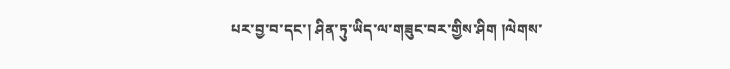པར་བྱ་བ་དང་། ཤིན་ཏུ་ཡིད་ལ་གཟུང་བར་གྱིས་ཤིག །ལེགས་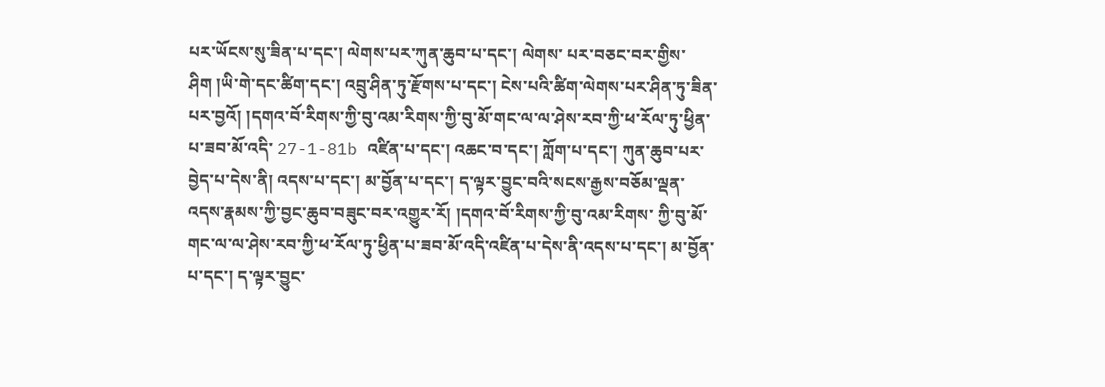པར་ཡོངས་སུ་ཟིན་པ་དང་། ལེགས་པར་ཀུན་ཆུབ་པ་དང་། ལེགས་ པར་བཅང་བར་གྱིས་ཤིག །ཡི་གེ་དང་ཚིག་དང་། འབྲུ་ཤིན་ཏུ་རྫོགས་པ་དང་། ངེས་པའི་ཚིག་ལེགས་པར་ཤིན་ཏུ་ཟིན་པར་བྱའོ། །དགའ་བོ་རིགས་ཀྱི་བུ་འམ་རིགས་ཀྱི་བུ་མོ་གང་ལ་ལ་ཤེས་རབ་ཀྱི་ཕ་རོལ་ཏུ་ཕྱིན་པ་ཟབ་མོ་འདི་ 27-1-81b འཛིན་པ་དང་། འཆང་བ་དང་། ཀློག་པ་དང་། ཀུན་ཆུབ་པར་བྱེད་པ་དེས་ནི། འདས་པ་དང་། མ་བྱོན་པ་དང་། ད་ལྟར་བྱུང་བའི་སངས་རྒྱས་བཅོམ་ལྡན་འདས་རྣམས་ཀྱི་བྱང་ཆུབ་བཟུང་བར་འགྱུར་རོ། །དགའ་བོ་རིགས་ཀྱི་བུ་འམ་རིགས་ ཀྱི་བུ་མོ་གང་ལ་ལ་ཤེས་རབ་ཀྱི་ཕ་རོལ་ཏུ་ཕྱིན་པ་ཟབ་མོ་འདི་འཛིན་པ་དེས་ནི་འདས་པ་དང་། མ་བྱོན་པ་དང་། ད་ལྟར་བྱུང་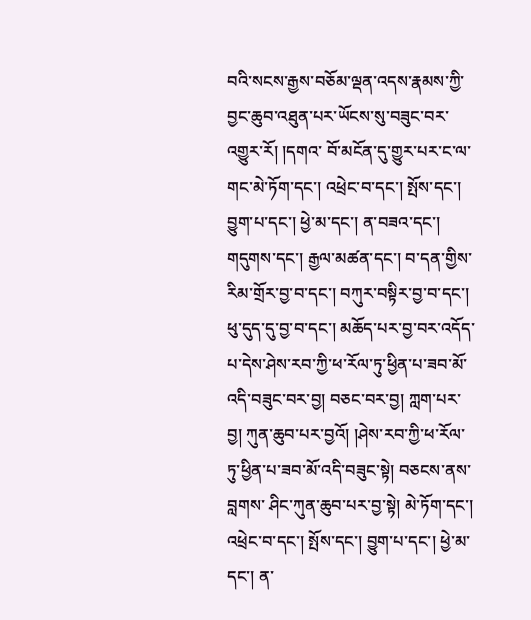བའི་སངས་རྒྱས་བཅོམ་ལྡན་འདས་རྣམས་ཀྱི་བྱང་ཆུབ་འཐུན་པར་ཡོངས་སུ་བཟུང་བར་འགྱུར་རོ། །དགའ་ བོ་མངོན་དུ་གྱུར་པར་ང་ལ་གང་མེ་ཏོག་དང་། འཕྲེང་བ་དང་། སྤོས་དང་། བྱུག་པ་དང་། ཕྱེ་མ་དང་། ན་བཟའ་དང་། གདུགས་དང་། རྒྱལ་མཚན་དང་། བ་དན་གྱིས་རིམ་གྲོར་བྱ་བ་དང་། བཀུར་བསྟིར་བྱ་བ་དང་། ཕུ་དུད་དུ་བྱ་བ་དང་། མཆོད་པར་བྱ་བར་འདོད་པ་དེས་ཤེས་རབ་ཀྱི་ཕ་རོལ་ཏུ་ཕྱིན་པ་ཟབ་མོ་འདི་བཟུང་བར་བྱ། བཅང་བར་བྱ། ཀླག་པར་བྱ། ཀུན་ཆུབ་པར་བྱའོ། །ཤེས་རབ་ཀྱི་ཕ་རོལ་ཏུ་ཕྱིན་པ་ཟབ་མོ་འདི་བཟུང་སྟེ། བཅངས་ནས་བླགས་ ཤིང་ཀུན་ཆུབ་པར་བྱ་སྟེ། མེ་ཏོག་དང་། འཕྲེང་བ་དང་། སྤོས་དང་། བྱུག་པ་དང་། ཕྱེ་མ་དང་། ན་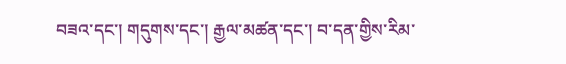བཟའ་དང་། གདུགས་དང་། རྒྱལ་མཚན་དང་། བ་དན་གྱིས་རིམ་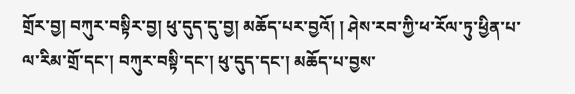གྲོར་བྱ། བཀུར་བསྟིར་བྱ། ཕུ་དུད་དུ་བྱ། མཆོད་པར་བྱའོ། ། ཤེས་རབ་ཀྱི་ཕ་རོལ་ཏུ་ཕྱིན་པ་ལ་རིམ་གྲོ་དང་། བཀུར་བསྟི་དང་། ཕུ་དུད་དང་། མཆོད་པ་བྱས་